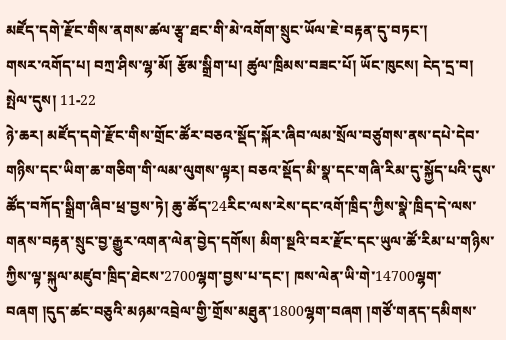མཛོད་དགེ་རྫོང་གིས་ནགས་ཚལ་རྩྭ་ཐང་གི་མེ་འགོག་སྲུང་ཡོལ་ཇེ་བརྟན་དུ་བཏང་།
གསར་འགོད་པ། བཀྲ་ཤིས་ལྷ་མོ། རྩོམ་སྒྲིག་པ། ཚུལ་ཁྲིམས་བཟང་པོ། ཡོང་ཁུངས། ངེད་དྲ་བ། སྤེལ་དུས། 11-22
ཉེ་ཆར། མཛོད་དགེ་རྫོང་གིས་གྲོང་ཚོར་བཅའ་སྡོད་སྐོར་ཞིབ་ལམ་སྲོལ་བཙུགས་ནས་དཔེ་དེབ་གཉིས་དང་ཡིག་ཆ་གཅིག་གི་ལམ་ལུགས་ལྟར། བཅའ་སྡོད་མི་སྣ་དང་གཞི་རིམ་དུ་སྐྱོད་པའི་དུས་ཚོད་བཀོད་སྒྲིག་ཞིབ་ཕྲ་བྱས་ཏེ། ཆུ་ཚོད་24རིང་ལས་རེས་དང་འགོ་ཁྲིད་ཀྱིས་སྣེ་ཁྲིད་དེ་ལས་གནས་བརྟན་སྲུང་བྱ་རྒྱུར་འགན་ལེན་བྱེད་དགོས། མིག་སྔའི་བར་རྫོང་དང་ཡུལ་ཚོ་རིམ་པ་གཉིས་ཀྱིས་ལྟ་སྐུལ་མཛུབ་ཁྲིད་ཐེངས་2700ལྷག་བྱས་པ་དང་། ཁས་ལེན་ཡི་གེ་14700ལྷག་བཞག །དུད་ཚང་བཅུའི་མཉམ་འབྲེལ་གྱི་གྲོས་མཐུན་1800ལྷག་བཞག །གཙོ་གནད་དམིགས་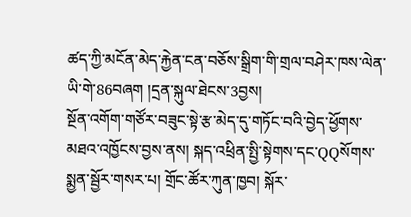ཚད་ཀྱི་མངོན་མེད་རྐྱེན་ངན་བཅོས་སྒྲིག་གི་གྲལ་བཤེར་ཁས་ལེན་ཡི་གེ་86བཞག །དྲན་སྐུལ་ཐེངས་3བྱས།
སྔོན་འགོག་གཙོར་བཟུང་སྟེ་རྩ་མེད་དུ་གཏོང་བའི་བྱེད་ཕྱོགས་མཐའ་འཁྱོངས་བྱས་ནས། སྐད་འཕྲིན་སྤྱི་སྟེགས་དང་QQསོགས་སྨྱན་སྦྱོར་གསར་པ། གྲོང་ཚོར་ཀུན་ཁྱབ། སྐོར་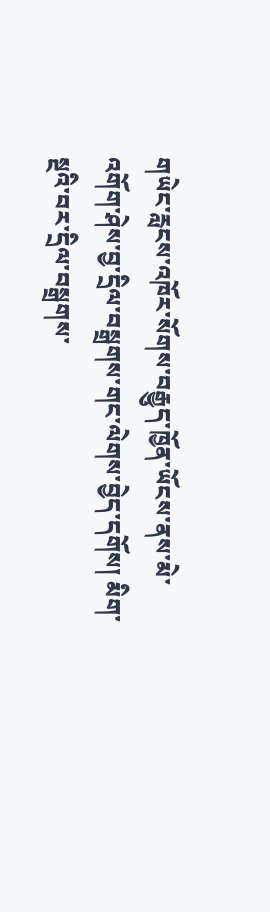གཡེང་རླངས་འཁོར་སོགས་བརྒྱུད་ཁྱོན་ཡོངས་ནས་མེ་འགོག་ཤེས་བྱ་དྲིལ་བསྒྲགས་གང་ལེགས་བྱེད་དགོས། མིག་སྔའི་བར་དྲིལ་བསྒྲགས་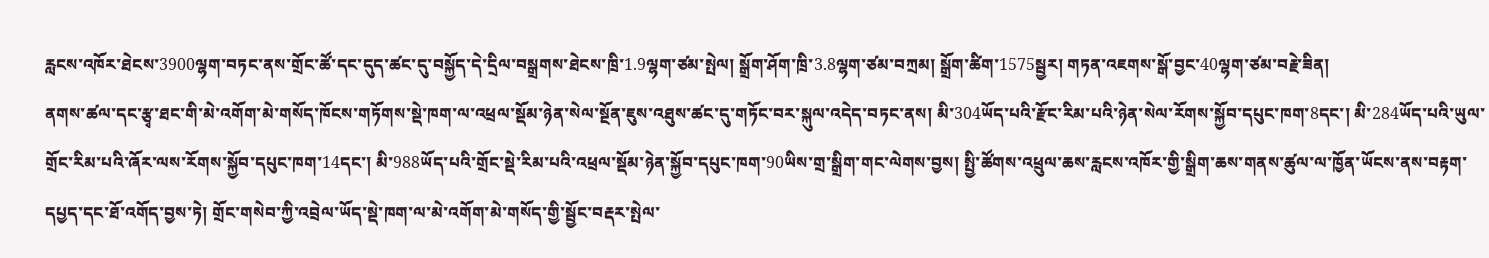རླངས་འཁོར་ཐེངས་3900ལྷག་བཏང་ནས་གྲོང་ཚོ་དང་དུད་ཚང་དུ་བསྐྱོད་དེ་དྲིལ་བསྒྲགས་ཐེངས་ཁྲི་1.9ལྷག་ཙམ་སྤེལ། སྒྲོག་ཤོག་ཁྲི་3.8ལྷག་ཙམ་བཀྲམ། སྒྲོག་ཚིག་1575སྦྱར། གཏན་འཇགས་སྒོ་བྱང་40ལྷག་ཙམ་བརྗེ་ཟིན།
ནགས་ཚལ་དང་རྩྭ་ཐང་གི་མེ་འགོག་མེ་གསོད་ཁོངས་གཏོགས་སྡེ་ཁག་ལ་འཕྲལ་སྡོམ་ཉེན་སེལ་སྔོན་ཇུས་འཐུས་ཚང་དུ་གཏོང་བར་སྐུལ་འདེད་བཏང་ནས། མི་304ཡོད་པའི་རྫོང་རིམ་པའི་ཉེན་སེལ་རོགས་སྐྱོབ་དཔུང་ཁག་8དང་། མི་284ཡོད་པའི་ཡུལ་གྲོང་རིམ་པའི་ཞོར་ལས་རོགས་སྐྱོབ་དཔུང་ཁག་14དང་། མི་988ཡོད་པའི་གྲོང་སྡེ་རིམ་པའི་འཕྲལ་སྡོམ་ཉེན་སྐྱོབ་དཔུང་ཁག་90ཡིས་གྲ་སྒྲིག་གང་ལེགས་བྱས། སྤྱི་ཚོགས་འཕྲུལ་ཆས་རླངས་འཁོར་གྱི་སྒྲིག་ཆས་གནས་ཚུལ་ལ་ཁྱོན་ཡོངས་ནས་བརྟག་དཔྱད་དང་ཐོ་འགོད་བྱས་ཏེ། གྲོང་གསེབ་ཀྱི་འབྲེལ་ཡོད་སྡེ་ཁག་ལ་མེ་འགོག་མེ་གསོད་གྱི་སྦྱོང་བརྡར་སྤེལ་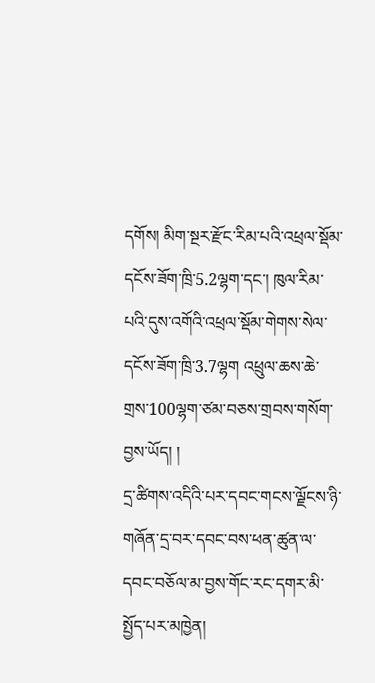དགོས། མིག་སྔར་རྫོང་རིམ་པའི་འཕྲལ་སྡོམ་དངོས་ཟོག་ཁྲི་5.2ལྷག་དང་། ཁུལ་རིམ་པའི་དུས་འགོའི་འཕྲལ་སྡོམ་གེགས་སེལ་དངོས་ཟོག་ཁྲི་3.7ལྷག འཕྲུལ་ཆས་ཆེ་གྲས་100ལྷག་ཙམ་བཅས་གྲབས་གསོག་བྱས་ཡོད། །
དྲ་ཚིགས་འདིའི་པར་དབང་གངས་ལྗོངས་ཉི་གཞོན་དྲ་བར་དབང་བས་ཕན་ཚུན་ལ་དབང་བཅོལ་མ་བྱས་གོང་རང་དགར་མི་སྤྱོད་པར་མཁྱེན།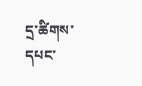དྲ་ཚིགས་དཔང་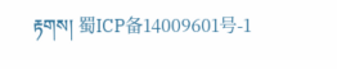རྟགས། 蜀ICP备14009601号-1